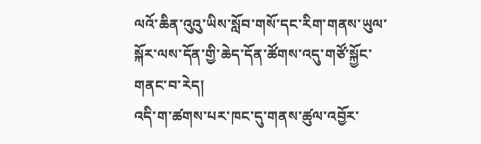ལའོ་ཆིན་འུའུ་ཡིས་སློབ་གསོ་དང་རིག་གནས་ཡུལ་སྐོར་ལས་དོན་གྱི་ཆེད་དོན་ཚོགས་འདུ་གཙོ་སྐྱོང་གནང་བ་རེད།
འདི་ག་ཚགས་པར་ཁང་དུ་གནས་ཚུལ་འབྱོར་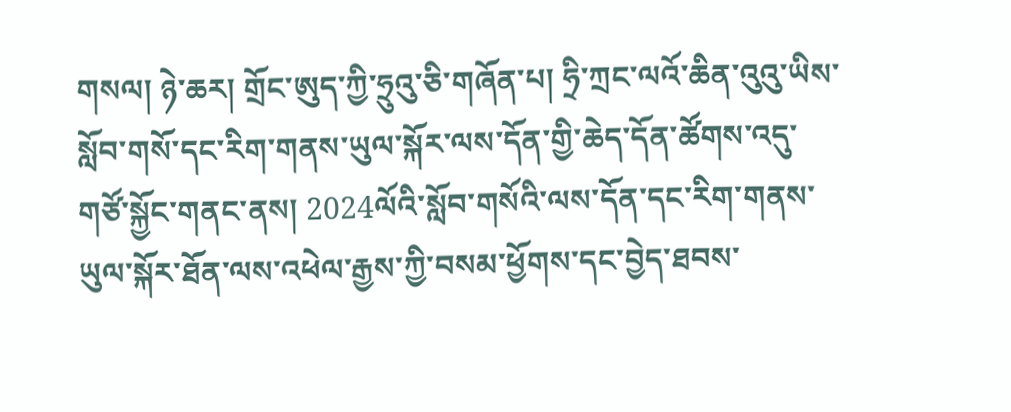གསལ། ཉེ་ཆར། གྲོང་ཨུད་ཀྱི་ཧྲུའུ་ཅི་གཞོན་པ། ཧྲི་ཀྲང་ལའོ་ཆིན་འུའུ་ཡིས་སློབ་གསོ་དང་རིག་གནས་ཡུལ་སྐོར་ལས་དོན་གྱི་ཆེད་དོན་ཚོགས་འདུ་གཙོ་སྐྱོང་གནང་ནས། 2024ལོའི་སློབ་གསོའི་ལས་དོན་དང་རིག་གནས་ཡུལ་སྐོར་ཐོན་ལས་འཕེལ་རྒྱས་ཀྱི་བསམ་ཕྱོགས་དང་བྱེད་ཐབས་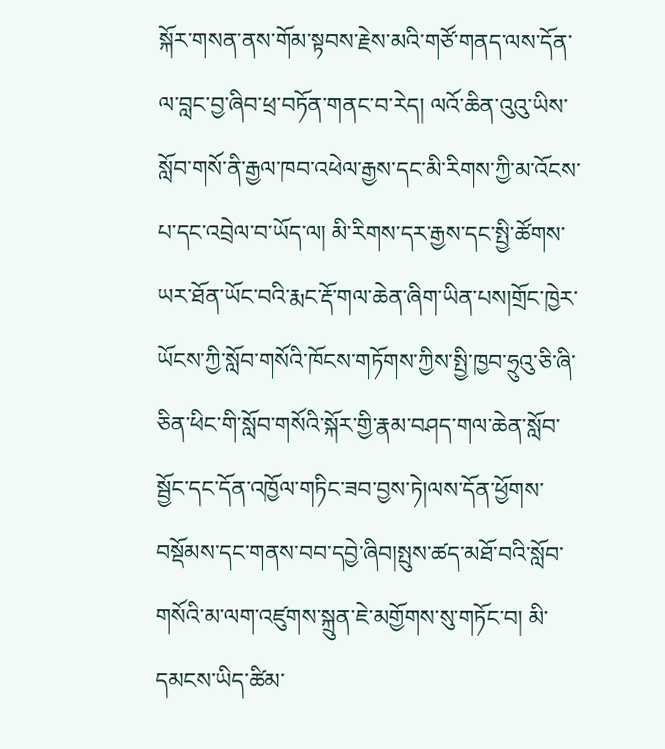སྐོར་གསན་ནས་གོམ་སྟབས་རྗེས་མའི་གཙོ་གནད་ལས་དོན་ལ་བླང་བྱ་ཞིབ་ཕྲ་བཏོན་གནང་བ་རེད། ལའོ་ཆིན་འུའུ་ཡིས་སློབ་གསོ་ནི་རྒྱལ་ཁབ་འཕེལ་རྒྱས་དང་མི་རིགས་ཀྱི་མ་འོངས་པ་དང་འབྲེལ་བ་ཡོད་ལ། མི་རིགས་དར་རྒྱས་དང་སྤྱི་ཚོགས་ཡར་ཐོན་ཡོང་བའི་རྨང་རྡོ་གལ་ཆེན་ཞིག་ཡིན་པས།གྲོང་ཁྱེར་ཡོངས་ཀྱི་སློབ་གསོའི་ཁོངས་གཏོགས་ཀྱིས་སྤྱི་ཁྱབ་ཧྲུའུ་ཅི་ཞི་ཅིན་ཕིང་གི་སློབ་གསོའི་སྐོར་གྱི་རྣམ་བཤད་གལ་ཆེན་སློབ་སྦྱོང་དང་དོན་འཁྱོལ་གཏིང་ཟབ་བྱས་ཏེ།ལས་དོན་ཕྱོགས་བསྡོམས་དང་གནས་བབ་དབྱེ་ཞིབ།སྤུས་ཚད་མཐོ་བའི་སློབ་གསོའི་མ་ལག་འཛུགས་སྐྲུན་ཇེ་མགྱོགས་སུ་གཏོང་བ། མི་དམངས་ཡིད་ཚིམ་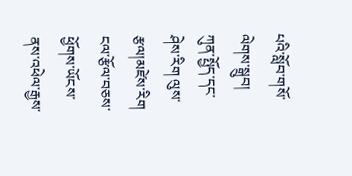པའི་སློབ་གསོ་ལེགས་སྒྲུབ། ཀུན་སྤྱོད་དང་ཤེས་རིག ལུས་རྩལ།མཛེས་རིག ངལ་རྩོལ་བཅས་ཕྱོགས་ཡོངས་ནས་འཕེལ་རྒྱས་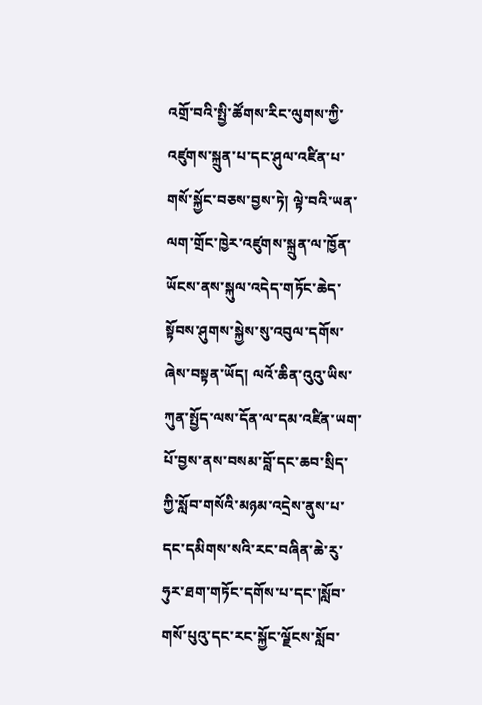འགྲོ་བའི་སྤྱི་ཚོགས་རིང་ལུགས་ཀྱི་འཛུགས་སྐྲུན་པ་དང་ཤུལ་འཛིན་པ་གསོ་སྐྱོང་བཅས་བྱས་ཏེ། ལྟེ་བའི་ཡན་ལག་གྲོང་ཁྱེར་འཛུགས་སྐྲུན་ལ་ཁྱོན་ཡོངས་ནས་སྐུལ་འདེད་གཏོང་ཆེད་སྟོབས་ཤུགས་སྐྱེས་སུ་འབུལ་དགོས་ཞེས་བསྟན་ཡོད། ལའོ་ཆིན་འུའུ་ཡིས་ཀུན་སྤྱོད་ལས་དོན་ལ་དམ་འཛིན་ཡག་པོ་བྱས་ནས་བསམ་བློ་དང་ཆབ་སྲིད་ཀྱི་སློབ་གསོའི་མཉམ་འདྲེས་ནུས་པ་དང་དམིགས་སའི་རང་བཞིན་ཆེ་རུ་ཧུར་ཐག་གཏོང་དགོས་པ་དང་།སློབ་གསོ་པུའུ་དང་རང་སྐྱོང་ལྗོངས་སློབ་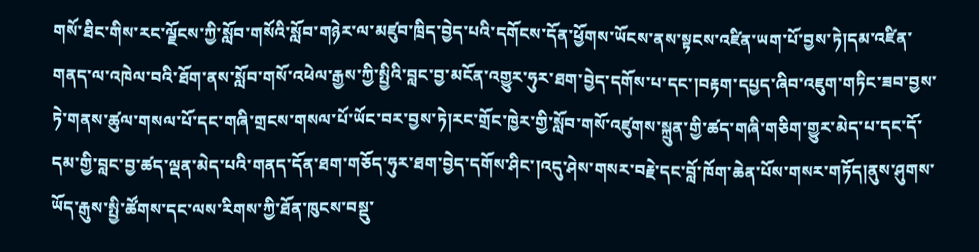གསོ་ཐིང་གིས་རང་ལྗོངས་ཀྱི་སློབ་གསོའི་སློབ་གཉེར་ལ་མཛུབ་ཁྲིད་བྱེད་པའི་དགོངས་དོན་ཕྱོགས་ཡོངས་ནས་སྟངས་འཛིན་ཡག་པོ་བྱས་ཏེ།དམ་འཛིན་གནད་ལ་འཁེལ་བའི་ཐོག་ནས་སློབ་གསོ་འཕེལ་རྒྱས་ཀྱི་སྤྱིའི་བླང་བྱ་མངོན་འགྱུར་ཧུར་ཐག་བྱེད་དགོས་པ་དང་།བརྟག་དཔྱད་ཞིབ་འཇུག་གཏིང་ཟབ་བྱས་ཏེ་གནས་ཚུལ་གསལ་པོ་དང་གཞི་གྲངས་གསལ་པོ་ཡོང་བར་བྱས་ཏེ།རང་གྲོང་ཁྱེར་གྱི་སློབ་གསོ་འཛུགས་སྐྲུན་གྱི་ཚད་གཞི་གཅིག་གྱུར་མེད་པ་དང་དོ་དམ་གྱི་བླང་བྱ་ཚད་ལྡན་མེད་པའི་གནད་དོན་ཐག་གཅོད་ཧུར་ཐག་བྱེད་དགོས་ཤིང་།འདུ་ཤེས་གསར་བརྗེ་དང་བློ་ཁོག་ཆེན་པོས་གསར་གཏོད།ནུས་ཤུགས་ཡོད་རྒུས་སྤྱི་ཚོགས་དང་ལས་རིགས་ཀྱི་ཐོན་ཁུངས་བསྡུ་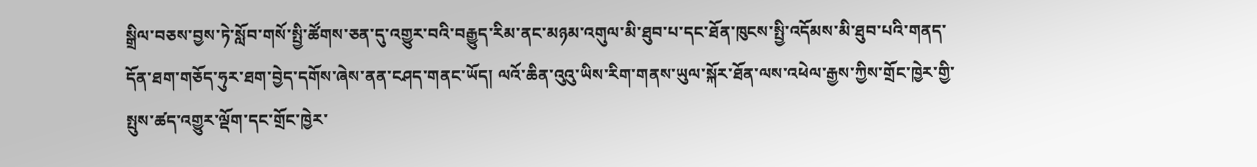སྒྲིལ་བཅས་བྱས་ཏེ་སློབ་གསོ་སྤྱི་ཚོགས་ཅན་དུ་འགྱུར་བའི་བརྒྱུད་རིམ་ནང་མཉམ་འགུལ་མི་ཐུབ་པ་དང་ཐོན་ཁུངས་སྤྱི་འདོམས་མི་ཐུབ་པའི་གནད་དོན་ཐག་གཅོད་ཧུར་ཐག་བྱེད་དགོས་ཞེས་ནན་ངཤད་གནང་ཡོད། ལའོ་ཆིན་འུའུ་ཡིས་རིག་གནས་ཡུལ་སྐོར་ཐོན་ལས་འཕེལ་རྒྱས་ཀྱིས་གྲོང་ཁྱེར་གྱི་སྤུས་ཚད་འགྱུར་ལྡོག་དང་གྲོང་ཁྱེར་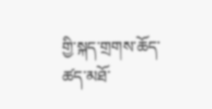གྱི་སྐད་གྲགས་ཆོད་ཚད་མཐོ་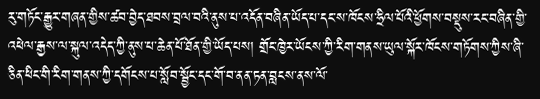རུ་གཏོང་རྒྱུར་གཞན་གྱིས་ཚབ་བྱེད་ཐབས་བྲལ་བའི་ནུས་པ་འདོན་བཞིན་ཡོད་པ་དང་ས་ཁོངས་ཧྲིལ་པོའི་ཕྱོགས་བསྡུས་རང་བཞིན་གྱི་འཕེལ་རྒྱས་ལ་སྐུལ་འདེད་ཀྱི་ནུས་པ་ཆེན་པོ་ཐོན་གྱི་ཡོད་པས། གྲོང་ཁྱེར་ཡོངས་ཀྱི་རིག་གནས་ཡུལ་སྐོར་ཁོངས་གཏོགས་ཀྱིས་ཞི་ཅིན་ཕིང་གི་རིག་གནས་ཀྱི་དགོངས་པ་སློབ་སྦྱོང་དང་གོ་བ་ནན་ཏན་བླངས་ནས་ལོ་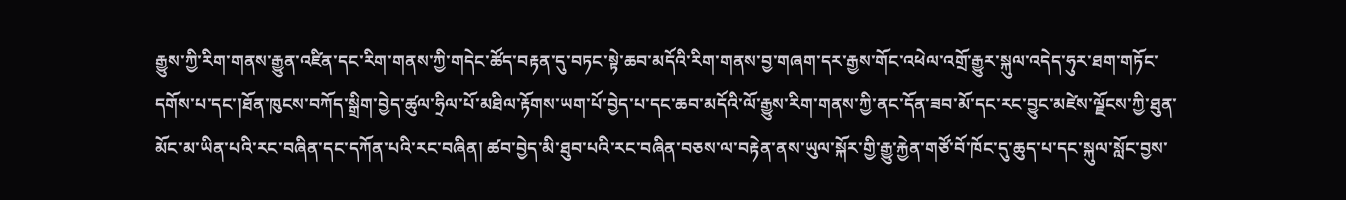རྒྱུས་ཀྱི་རིག་གནས་རྒྱུན་འཛིན་དང་རིག་གནས་ཀྱི་གདེང་ཚོད་བརྟན་དུ་བཏང་སྟེ་ཆབ་མདོའི་རིག་གནས་བྱ་གཞག་དར་རྒྱས་གོང་འཕེལ་འགྲོ་རྒྱུར་སྐུལ་འདེད་ཧུར་ཐག་གཏོང་དགོས་པ་དང་།ཐོན་ཁུངས་བཀོད་སྒྲིག་བྱེད་ཚུལ་ཧྲིལ་པོ་མཐིལ་རྟོགས་ཡག་པོ་བྱེད་པ་དང་ཆབ་མདོའི་ལོ་རྒྱུས་རིག་གནས་ཀྱི་ནང་དོན་ཟབ་མོ་དང་རང་བྱུང་མཛེས་ལྗོངས་ཀྱི་ཐུན་མོང་མ་ཡིན་པའི་རང་བཞིན་དང་དཀོན་པའི་རང་བཞིན། ཚབ་བྱེད་མི་ཐུབ་པའི་རང་བཞིན་བཅས་ལ་བརྟེན་ནས་ཡུལ་སྐོར་གྱི་རྒྱུ་རྐྱེན་གཙོ་བོ་ཁོང་དུ་ཆུད་པ་དང་སྐུལ་སློང་བྱས་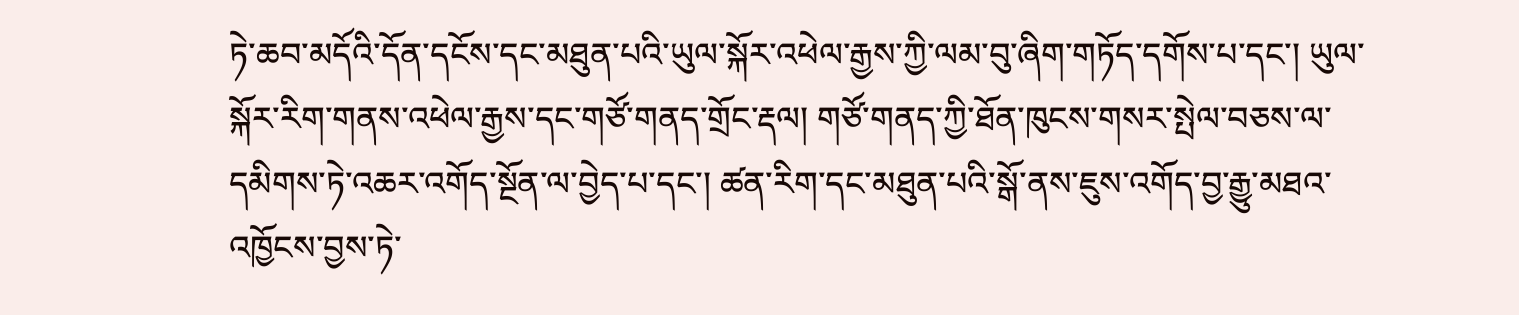ཏེ་ཆབ་མདོའི་དོན་དངོས་དང་མཐུན་པའི་ཡུལ་སྐོར་འཕེལ་རྒྱས་ཀྱི་ལམ་བུ་ཞིག་གཏོད་དགོས་པ་དང་། ཡུལ་སྐོར་རིག་གནས་འཕེལ་རྒྱས་དང་གཙོ་གནད་གྲོང་རྡལ། གཙོ་གནད་ཀྱི་ཐོན་ཁུངས་གསར་སྤེལ་བཅས་ལ་དམིགས་ཏེ་འཆར་འགོད་སྔོན་ལ་བྱེད་པ་དང་། ཚན་རིག་དང་མཐུན་པའི་སྒོ་ནས་ཇུས་འགོད་བྱ་རྒྱུ་མཐའ་འཁྱོངས་བྱས་ཏེ་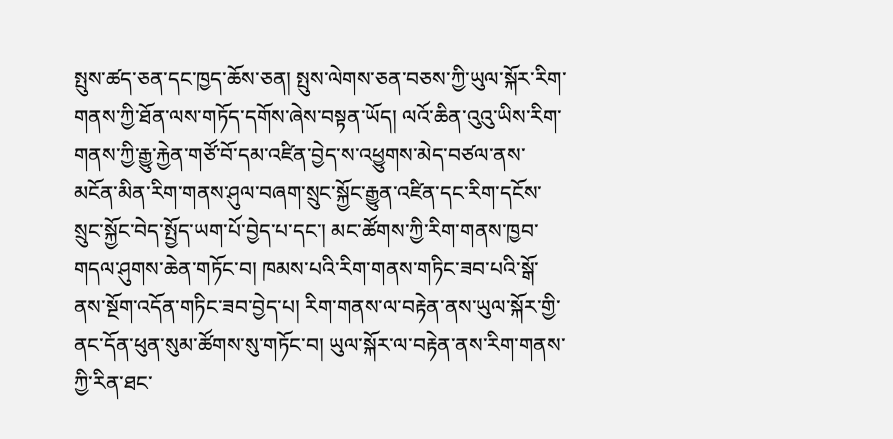སྤུས་ཚད་ཅན་དང་ཁྱད་ཆོས་ཅན། སྤུས་ལེགས་ཅན་བཅས་ཀྱི་ཡུལ་སྐོར་རིག་གནས་ཀྱི་ཐོན་ལས་གཏོད་དགོས་ཞེས་བསྟན་ཡོད། ལའོ་ཆིན་འུའུ་ཡིས་རིག་གནས་ཀྱི་རྒྱུ་རྐྱེན་གཙོ་བོ་དམ་འཛིན་བྱེད་ས་འཕྱུགས་མེད་བཙལ་ནས་མངོན་མིན་རིག་གནས་ཤུལ་བཞག་སྲུང་སྐྱོང་རྒྱུན་འཛིན་དང་རིག་དངོས་སྲུང་སྐྱོང་བེད་སྤྱོད་ཡག་པོ་བྱེད་པ་དང་། མང་ཚོགས་ཀྱི་རིག་གནས་ཁྱབ་གདལ་ཤུགས་ཆེན་གཏོང་བ། ཁམས་པའི་རིག་གནས་གཏིང་ཟབ་པའི་སྒོ་ནས་སྔོག་འདོན་གཏིང་ཟབ་བྱེད་པ། རིག་གནས་ལ་བརྟེན་ནས་ཡུལ་སྐོར་གྱི་ནང་དོན་ཕུན་སུམ་ཚོགས་སུ་གཏོང་བ། ཡུལ་སྐོར་ལ་བརྟེན་ནས་རིག་གནས་ཀྱི་རིན་ཐང་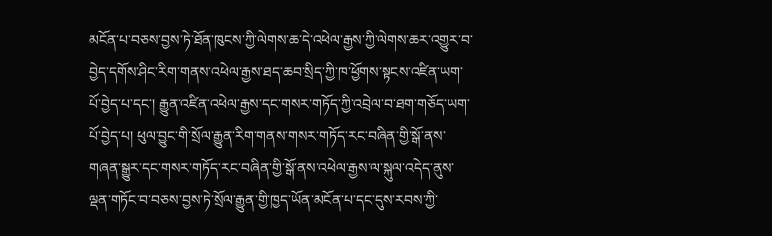མངོན་པ་བཅས་བྱས་ཏེ་ཐོན་ཁུངས་ཀྱི་ལེགས་ཆ་དེ་འཕེལ་རྒྱས་ཀྱི་ལེགས་ཆར་འགྱུར་བ་བྱེད་དགོས་ཤིང་རིག་གནས་འཕེལ་རྒྱས་ཐད་ཆབ་སྲིད་ཀྱི་ཁ་ཕྱོགས་སྟངས་འཛིན་ཡག་པོ་བྱེད་པ་དང་། རྒྱུན་འཛིན་འཕེལ་རྒྱས་དང་གསར་གཏོད་ཀྱི་འབྲེལ་བ་ཐག་གཅོད་ཡག་པོ་བྱེད་པ། ཕུལ་བྱུང་གི་སྲོལ་རྒྱུན་རིག་གནས་གསར་གཏོད་རང་བཞིན་གྱི་སྒོ་ནས་གཞན་སྒྱུར་དང་གསར་གཏོད་རང་བཞིན་གྱི་སྒོ་ནས་འཕེལ་རྒྱས་ལ་སྐུལ་འདེད་ནུས་ལྡན་གཏོང་བ་བཅས་བྱས་ཏེ་སྲོལ་རྒྱུན་གྱི་ཁྱད་ཡོན་མངོན་པ་དང་དུས་རབས་ཀྱི་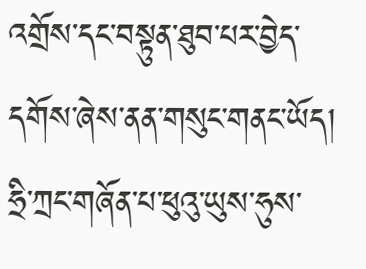འགྲོས་དང་བསྟུན་ཐུབ་པར་བྱེད་དགོས་ཞེས་ནན་གསུང་གནང་ཡོད། ཧྲི་ཀྲང་གཞོན་པ་ཕུའུ་ཡུས་ཧུས་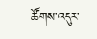ཚོགས་འདུར་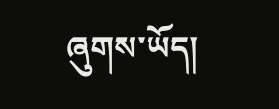ཞུགས་ཡོད།